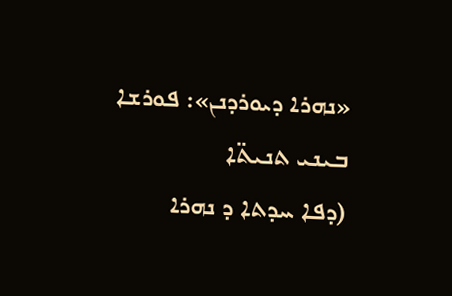«ܢܗܪܐ ܕܝܘܪܕܢܢ»: ܦܘܪܫܐ ܒܝܢܝ ܬܢܝܬ̈ܐ
(ܕܦܐ ܚܕܬܐ ܕ ܢܗܪܐ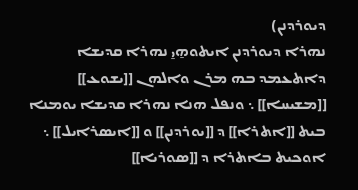ܕܝܘܪܕܢܢ)
ܢܗܪܐ ܕܝܘܪܕܢܢ ܐܝܬܘܗ̱ܝ̱ ܢܗܪܐ ܩܕܝܫܐ ܕܐܬܥܡܕ ܒܗ ܡܪܢ ܘܐܠܗܢ [[ܝܫܘܥ]] [[ܡܫܝܚܐ]] ܆ ܘܢܦܠ ܗܢܐ ܢܗܪܐ ܩܕܝܫܐ ܝܘܡܢܐ ܒܝܬ [[ܐܬܪܐ]] ܕ [[ܝܘܪܕܢܢ]] ܘ [[ܐܝܣܪܐܝܠ]] ܆ ܐܘܟܝܬ ܒܐܬܪܐ ܕ [[ܣܘܪܝܐ]]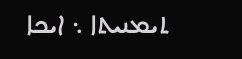ܬܝܡܢܝܬܐ ܆ ܐܝܟܐ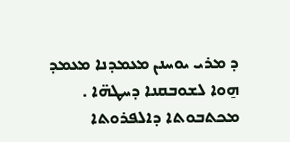ܕ ܡܪܝ ܝܘܚܢܢ ܡܥܡܕܢܐ ܡܥܡܕ ܗ̱ܘܐ ܠܫܘܒܩܢܐ ܕܚܛܗ̈ܐ .
ܡܟܬܒܘܬܐ ܕܐܠܦܪܘܬܐ